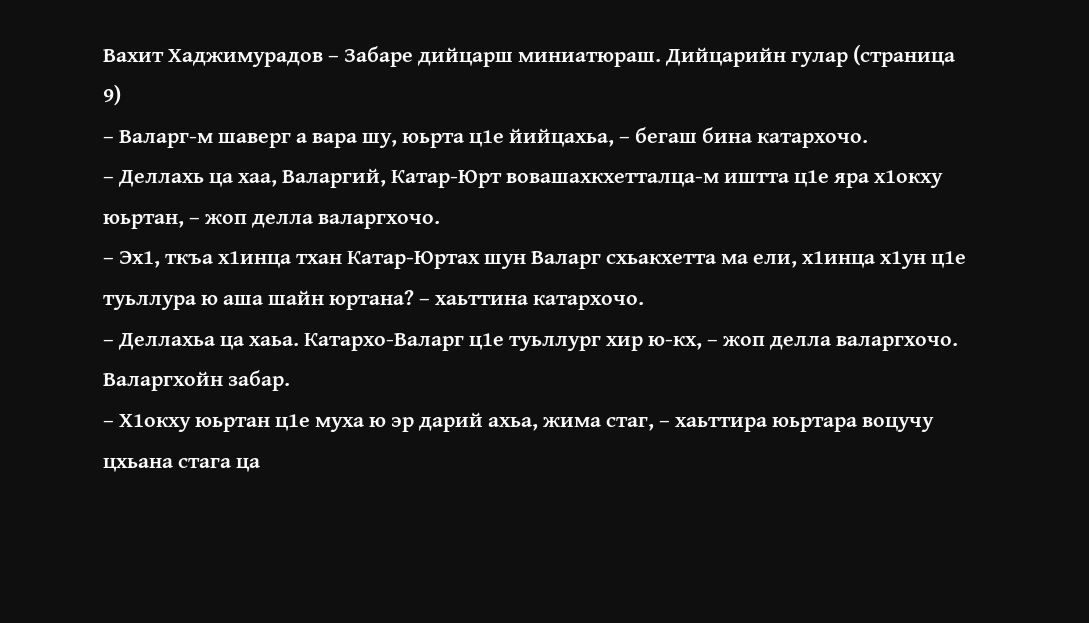Вахит Хаджимурадов – Забаре дийцарш миниатюраш. Дийцарийн гулар (страница 9)
– Валарг-м шаверг а вара шу, юьрта ц1е йийцахьа, – бегаш бина катархочо.
– Деллахь ца хаа, Валаргий, Катар-Юрт вовашахкхетталца-м иштта ц1е яра х1окху юьртан, – жоп делла валаргхочо.
– Эх1, ткъа х1инца тхан Катар-Юртах шун Валарг схьакхетта ма ели, х1инца х1ун ц1е туьллура ю аша шайн юртана? – хаьттина катархочо.
– Деллахьа ца хаьа. Катархо-Валарг ц1е туьллург хир ю-кх, – жоп делла валаргхочо.
Валаргхойн забар.
– Х1окху юьртан ц1е муха ю эр дарий ахьа, жима стаг, – хаьттира юьртара воцучу цхьана стага ца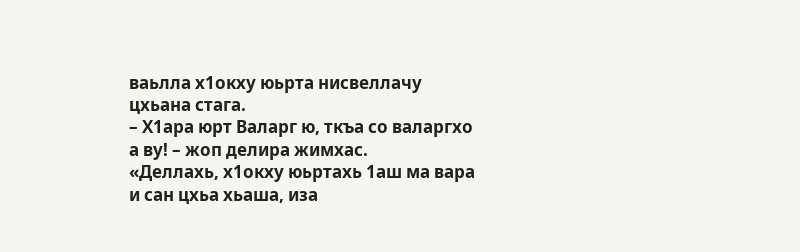ваьлла х1окху юьрта нисвеллачу цхьана стага.
– Х1ара юрт Валарг ю, ткъа со валаргхо а ву! – жоп делира жимхас.
«Деллахь, х1окху юьртахь 1аш ма вара и сан цхьа хьаша, иза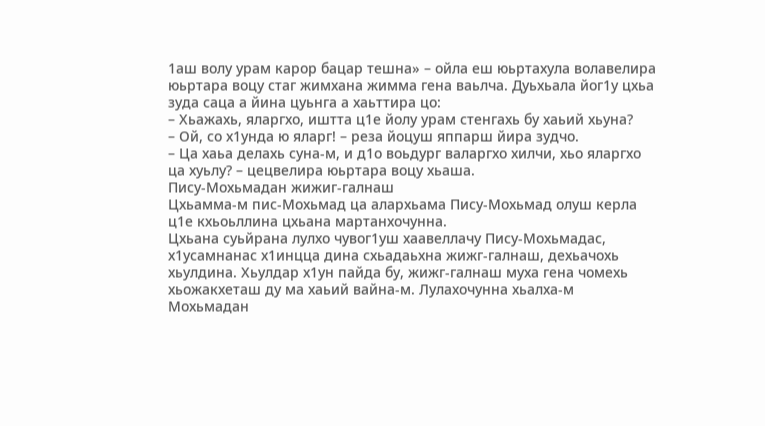1аш волу урам карор бацар тешна» – ойла еш юьртахула волавелира юьртара воцу стаг жимхана жимма гена ваьлча. Дуьхьала йог1у цхьа зуда саца а йина цуьнга а хаьттира цо:
– Хьажахь, яларгхо, иштта ц1е йолу урам стенгахь бу хаьий хьуна?
– Ой, со х1унда ю яларг! – реза йоцуш яппарш йира зудчо.
– Ца хаьа делахь суна-м, и д1о воьдург валаргхо хилчи, хьо яларгхо ца хуьлу? – цецвелира юьртара воцу хьаша.
Пису-Мохьмадан жижиг-галнаш
Цхьамма-м пис-Мохьмад ца алархьама Пису-Мохьмад олуш керла ц1е кхьоьллина цхьана мартанхочунна.
Цхьана суьйрана лулхо чувог1уш хаавеллачу Пису-Мохьмадас, х1усамнанас х1инцца дина схьадаьхна жижг-галнаш, дехьачохь хьулдина. Хьулдар х1ун пайда бу, жижг-галнаш муха гена чомехь хьожакхеташ ду ма хаьий вайна-м. Лулахочунна хьалха-м Мохьмадан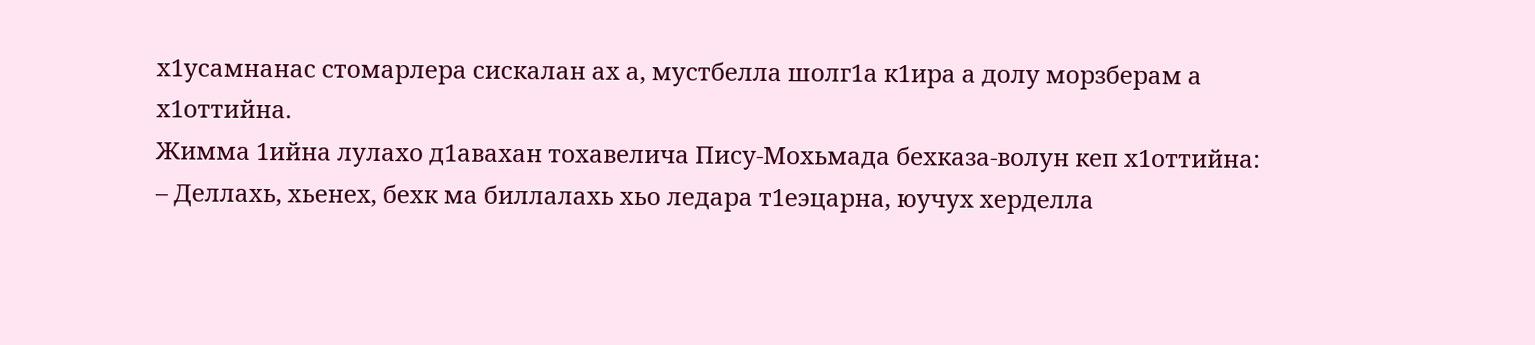х1усамнанас стомарлера сискалан ах а, мустбелла шолг1а к1ира а долу морзберам а х1оттийна.
Жимма 1ийна лулахо д1авахан тохавелича Пису-Мохьмада бехказа-волун кеп х1оттийна:
– Деллахь, хьенех, бехк ма биллалахь хьо ледара т1еэцарна, юучух херделла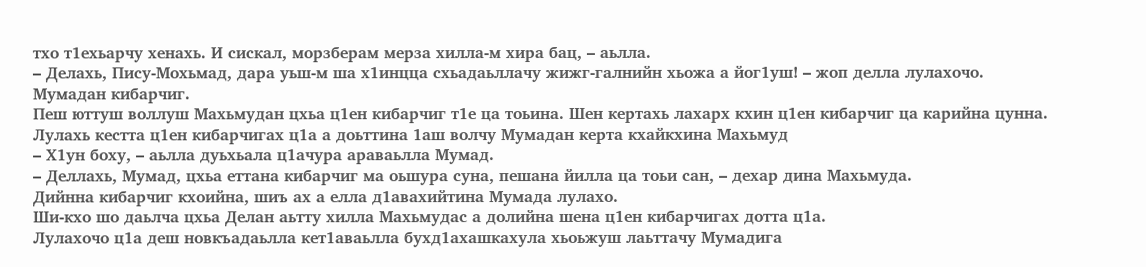тхо т1ехьарчу хенахь. И сискал, морзберам мерза хилла-м хира бац, – аьлла.
– Делахь, Пису-Мохьмад, дара уьш-м ша х1инцца схьадаьллачу жижг-галнийн хьожа а йог1уш! – жоп делла лулахочо.
Мумадан кибарчиг.
Пеш юттуш воллуш Махьмудан цхьа ц1ен кибарчиг т1е ца тоьина. Шен кертахь лахарх кхин ц1ен кибарчиг ца карийна цунна. Лулахь кестта ц1ен кибарчигах ц1а а доьттина 1аш волчу Мумадан керта кхайкхина Махьмуд
– Х1ун боху, – аьлла дуьхьала ц1ачура араваьлла Мумад.
– Деллахь, Мумад, цхьа еттана кибарчиг ма оьшура суна, пешана йилла ца тоьи сан, – дехар дина Махьмуда.
Дийнна кибарчиг кхоийна, шиъ ах а елла д1авахийтина Мумада лулахо.
Ши-кхо шо даьлча цхьа Делан аьтту хилла Махьмудас а долийна шена ц1ен кибарчигах дотта ц1а.
Лулахочо ц1а деш новкъадаьлла кет1аваьлла бухд1ахашкахула хьоьжуш лаьттачу Мумадига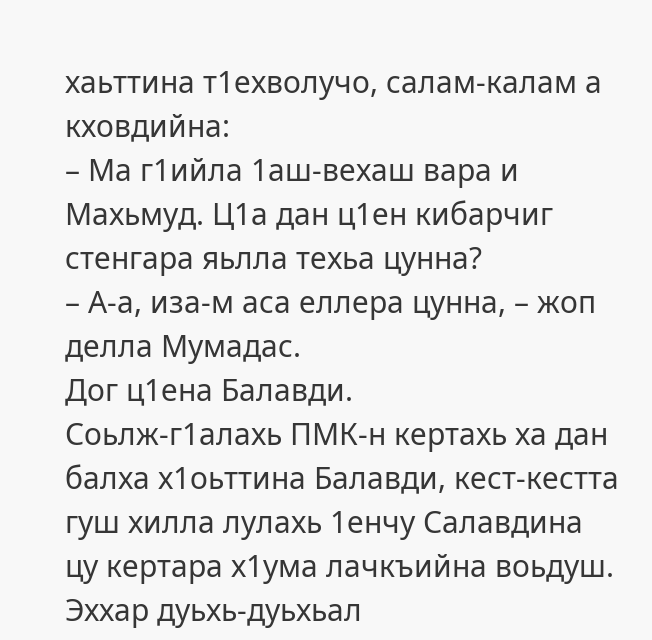хаьттина т1ехволучо, салам-калам а кховдийна:
– Ма г1ийла 1аш-вехаш вара и Махьмуд. Ц1а дан ц1ен кибарчиг стенгара яьлла техьа цунна?
– А-а, иза-м аса еллера цунна, – жоп делла Мумадас.
Дог ц1ена Балавди.
Соьлж-г1алахь ПМК-н кертахь ха дан балха х1оьттина Балавди, кест-кестта гуш хилла лулахь 1енчу Салавдина цу кертара х1ума лачкъийна воьдуш. Эххар дуьхь-дуьхьал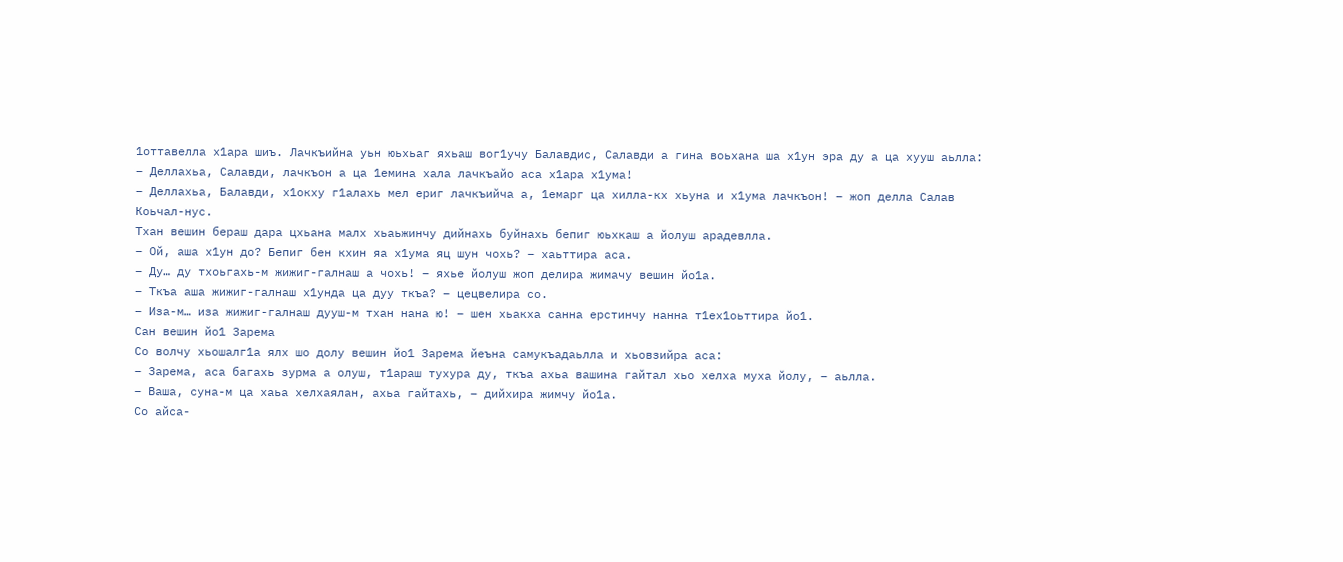1оттавелла х1ара шиъ. Лачкъийна уьн юьхьаг яхьаш вог1учу Балавдис, Салавди а гина воьхана ша х1ун эра ду а ца хууш аьлла:
– Деллахьа, Салавди, лачкъон а ца 1емина хала лачкъайо аса х1ара х1ума!
– Деллахьа, Балавди, х1окху г1алахь мел ериг лачкъийча а, 1емарг ца хилла-кх хьуна и х1ума лачкъон! – жоп делла Салав
Коьчал-нус.
Тхан вешин бераш дара цхьана малх хьаьжинчу дийнахь буйнахь бепиг юьхкаш а йолуш арадевлла.
– Ой, аша х1ун до? Бепиг бен кхин яа х1ума яц шун чохь? – хаьттира аса.
– Ду… ду тхоьгахь-м жижиг-галнаш а чохь! – яхье йолуш жоп делира жимачу вешин йо1а.
– Ткъа аша жижиг-галнаш х1унда ца дуу ткъа? – цецвелира со.
– Иза-м… иза жижиг-галнаш дууш-м тхан нана ю! – шен хьакха санна ерстинчу нанна т1ех1оьттира йо1.
Сан вешин йо1 Зарема
Со волчу хьошалг1а ялх шо долу вешин йо1 Зарема йеъна самукъадаьлла и хьовзийра аса:
– Зарема, аса багахь зурма а олуш, т1араш тухура ду, ткъа ахьа вашина гайтал хьо хелха муха йолу, – аьлла.
– Ваша, суна-м ца хаьа хелхаялан, ахьа гайтахь, – дийхира жимчу йо1а.
Со айса-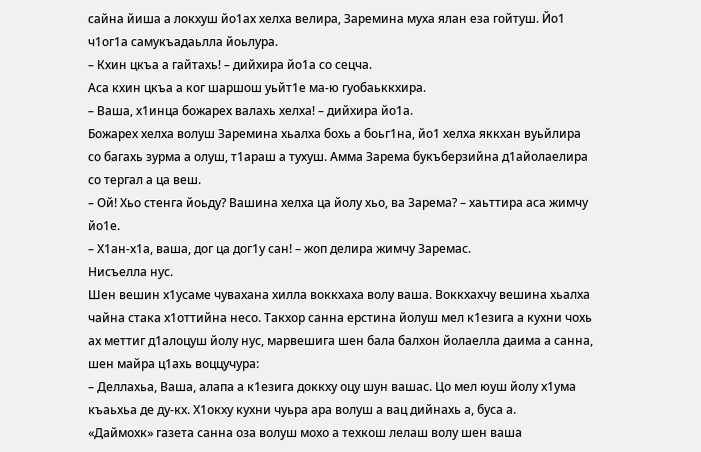сайна йиша а локхуш йо1ах хелха велира, Заремина муха ялан еза гойтуш. Йо1 ч1ог1а самукъадаьлла йоьлура.
– Кхин цкъа а гайтахь! – дийхира йо1а со сецча.
Аса кхин цкъа а ког шаршош уьйт1е ма-ю гуобаьккхира.
– Ваша, х1инца божарех валахь хелха! – дийхира йо1а.
Божарех хелха волуш Заремина хьалха бохь а боьг1на, йо1 хелха яккхан вуьйлира со багахь зурма а олуш, т1араш а тухуш. Амма Зарема букъберзийна д1айолаелира со тергал а ца веш.
– Ой! Хьо стенга йоьду? Вашина хелха ца йолу хьо, ва Зарема? – хаьттира аса жимчу йо1е.
– Х1ан-х1а, ваша, дог ца дог1у сан! – жоп делира жимчу Заремас.
Нисъелла нус.
Шен вешин х1усаме чувахана хилла воккхаха волу ваша. Воккхахчу вешина хьалха чайна стака х1оттийна несо. Такхор санна ерстина йолуш мел к1езига а кухни чохь ах меттиг д1алоцуш йолу нус, марвешига шен бала балхон йолаелла даима а санна, шен майра ц1ахь воццучура:
– Деллахьа, Ваша, алапа а к1езига доккху оцу шун вашас. Цо мел юуш йолу х1ума къаьхьа де ду-кх. Х1окху кухни чуьра ара волуш а вац дийнахь а, буса а.
«Даймохк» газета санна оза волуш мохо а техкош лелаш волу шен ваша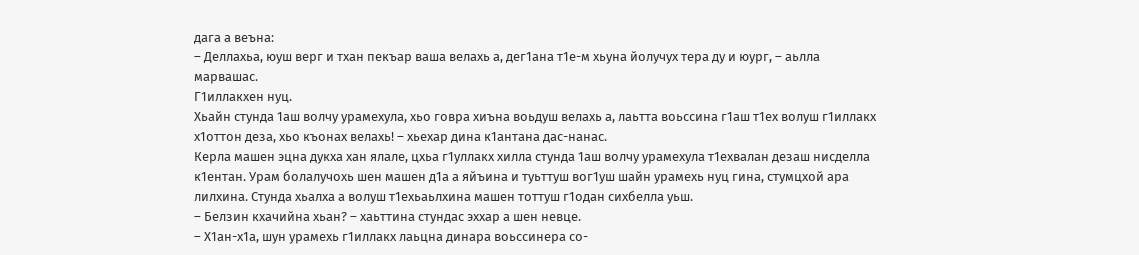дага а веъна:
– Деллахьа, юуш верг и тхан пекъар ваша велахь а, дег1ана т1е-м хьуна йолучух тера ду и юург, – аьлла марвашас.
Г1иллакхен нуц.
Хьайн стунда 1аш волчу урамехула, хьо говра хиъна воьдуш велахь а, лаьтта воьссина г1аш т1ех волуш г1иллакх х1оттон деза, хьо къонах велахь! – хьехар дина к1антана дас-нанас.
Керла машен эцна дукха хан ялале, цхьа г1уллакх хилла стунда 1аш волчу урамехула т1ехвалан дезаш нисделла к1ентан. Урам болалучохь шен машен д1а а яйъина и туьттуш вог1уш шайн урамехь нуц гина, стумцхой ара лилхина. Стунда хьалха а волуш т1ехьаьлхина машен тоттуш г1одан сихбелла уьш.
– Белзин кхачийна хьан? – хаьттина стундас эххар а шен невце.
– Х1ан-х1а, шун урамехь г1иллакх лаьцна динара воьссинера со-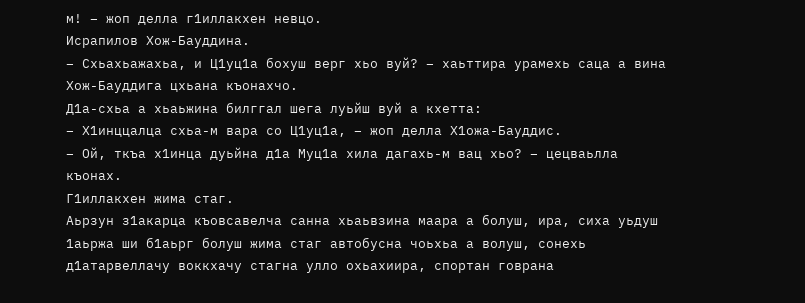м! – жоп делла г1иллакхен невцо.
Исрапилов Хож-Бауддина.
– Схьахьажахьа, и Ц1уц1а бохуш верг хьо вуй? – хаьттира урамехь саца а вина Хож-Бауддига цхьана къонахчо.
Д1а-схьа а хьаьжина билггал шега луьйш вуй а кхетта:
– Х1инццалца схьа-м вара со Ц1уц1а, – жоп делла Х1ожа-Бауддис.
– Ой, ткъа х1инца дуьйна д1а Муц1а хила дагахь-м вац хьо? – цецваьлла къонах.
Г1иллакхен жима стаг.
Аьрзун з1акарца къовсавелча санна хьаьвзина маара а болуш, ира, сиха уьдуш 1аьржа ши б1аьрг болуш жима стаг автобусна чоьхьа а волуш, сонехь д1атарвеллачу воккхачу стагна улло охьахиира, спортан говрана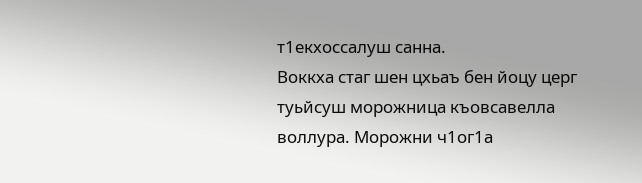т1екхоссалуш санна.
Воккха стаг шен цхьаъ бен йоцу церг туьйсуш морожница къовсавелла воллура. Морожни ч1ог1а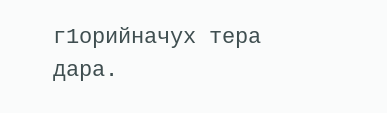г1орийначух тера дара.